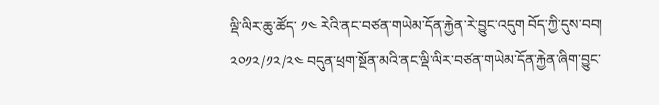ལྡི་ལིར་ཆུ་ཚོད་ ༡༤ རེའི་ནང་བཙན་གཡེམ་དོན་རྐྱེན་རེ་བྱུང་འདུག བོད་ཀྱི་དུས་བབ། ༢༠༡༢/༡༢/༢༤ བདུན་ཕྲག་སྔོན་མའི་ནང་ལྡི་ལིར་བཙན་གཡེམ་དོན་རྐྱེན་ཞིག་བྱུང་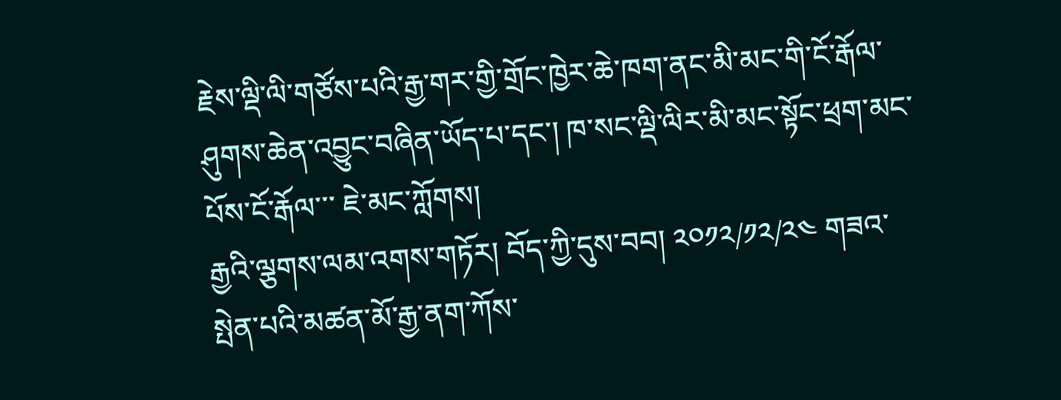རྗེས་ལྡི་ལི་གཙོས་པའི་རྒྱ་གར་གྱི་གྲོང་ཁྱེར་ཆེ་ཁག་ནང་མི་མང་གི་ངོ་རྒོལ་ཤུགས་ཆེན་འབྱུང་བཞིན་ཡོད་པ་དང་། ཁ་སང་ལྡི་ལིར་མི་མང་སྟོང་ཕྲག་མང་པོས་ངོ་རྒོལ་་་ ཇེ་མང་ཀློགས།
རྒྱའི་ལྕགས་ལམ་འགས་གཏོར། བོད་ཀྱི་དུས་བབ། ༢༠༡༢/༡༢/༢༤ གཟའ་སྤེན་པའི་མཚན་མོ་རྒྱ་ནག་ཀོས་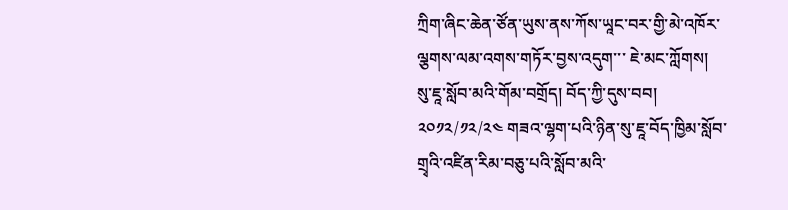ཀྲིག་ཞིང་ཆེན་ཙོན་ཡུས་ནས་ཀོས་ཡཱང་བར་གྱི་མེ་འཁོར་ལྕགས་ལམ་འགས་གཏོར་བྱས་འདུག་་་ ཇེ་མང་ཀློགས།
སུ་ཇཱ་སློབ་མའི་གོམ་བགྲོད། བོད་ཀྱི་དུས་བབ། ༢༠༡༢/༡༢/༢༤ གཟའ་ལྷག་པའི་ཉིན་སུ་ཇཱ་བོད་ཁྱིམ་སློབ་གྲྭའི་འཛིན་རིམ་བཅུ་པའི་སློབ་མའི་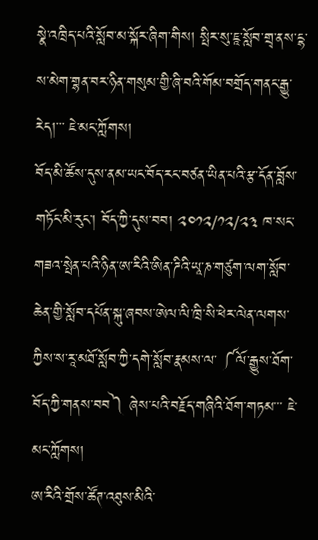སྣེ་འཁྲིད་པའི་སློབ་མ་སྐོར་ཞིག་གིས། སྤིར་སུ་ཇཱ་སློབ་གྲྭ་ནས་ངྷ་ས་མེག་གྷན་བར་ཉིན་གསུམ་གྱི་ཞི་བའི་གོམ་བགྲོད་གནང་རྒྱུ་རེད།་་་ ཇེ་མང་ཀློགས།
བོད་མི་ཚོས་དུས་ནམ་ཡང་བོད་རང་བཙན་ཡིན་པའི་རྩ་དོན་བློས་གཏོང་མི་རུང་། བོད་ཀྱི་དུས་བབ། ༢༠༡༢/༡༢/༢༣ ཁ་སང་གཟའ་སྤེན་པའི་ཉིན་ཨ་རིའི་ཨིན་ཌིའི་ཡཱ་ཎ་གཙུག་ལག་སློབ་ཆེན་གྱི་སློབ་དཔོན་སྐུ་ཞབས་ཨེལ་ལི་ཁྲི་སི་ཕེར་ལེན་ལགས་ཀྱིས་ས་རཱ་མཐོ་སློབ་ཀྱི་དགེ་སློབ་རྣམས་ལ་ ༼ལོ་རྒྱུས་ཐོག་བོད་ཀྱི་གནས་བབ༽ ཞེས་པའི་བརྗོད་གཞིའི་ཐོག་གཏམ་་་ ཇེ་མང་ཀློགས།
ཨ་རིའི་གྲོས་ཚོཊ་འཐུས་མིའི་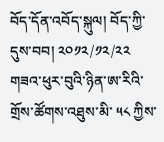བོད་དོན་འབོད་སྐུལ། བོད་ཀྱི་དུས་བབ། ༢༠༡༢/༡༢/༢༢ གཟའ་ཕུར་བུའི་ཉིན་ཨ་རིའི་གྲོས་ཚོགས་འཐུས་མི་ ༥༨ ཀྱིས་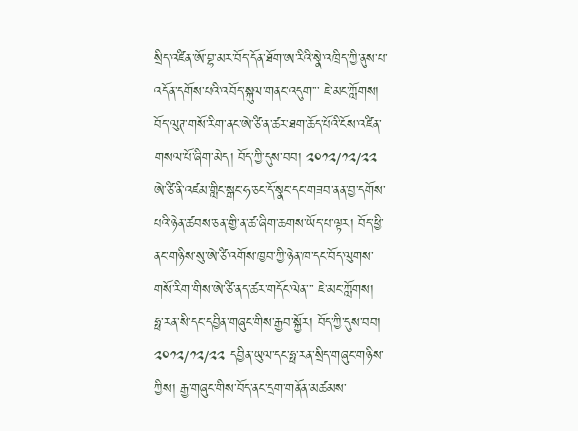སྲིད་འཛིན་ཨོ་བྷ་མར་བོད་དོན་ཐོག་ཨ་རིའི་སྣེ་འཁྲིད་ཀྱི་ནུས་པ་འདོན་དགོས་པའི་འབོད་སྐུལ་གནང་འདུག་་་ ཇེ་མང་ཀློགས།
བོད་ལུཊ་གསོ་རིག་ནང་ཨེ་ཙི་ན་ཚར་ཐག་ཆོད་པོའི་ངོས་འཛིན་གསལ་པོ་ཞིག་མེད། བོད་ཀྱི་དུས་བབ། ༢༠༡༢/༡༢/༢༢ ཨེ་ཙི་ནི་འཛམ་གླིང་སྒང་ཧ་ཅང་དོ་སྣང་དང་གཟབ་ནན་བྱ་དགོས་པའི་ཉེན་ཚབས་ཅན་གྱི་ན་ཚ་ཞིག་ཆགས་ཡོད་པ་ལྟར། བོད་ཕྱི་ནང་གཉིས་སུ་ཨེ་ཙི་འགོས་ཁྱབ་ཀྱི་ཉེན་ཁ་དང་བོད་ལུགས་གསོ་རིག་གིས་ཨེ་ཙི་ནད་ཚར་གདོང་ལེན་་་ ཇེ་མང་ཀློགས།
ཧྥ་རན་སི་དང་དབྱིན་གཞུང་གིས་རྒྱབ་སྐྱོར། བོད་ཀྱི་དུས་བབ། ༢༠༡༢/༡༢/༢༢ དབྱིན་ཡུལ་དང་ཧྥ་རན་སྲིད་གཞུང་གཉིས་ཀྱིས། རྒྱ་གཞུང་གིས་བོད་ནང་དྲག་གནོན་མཚམས་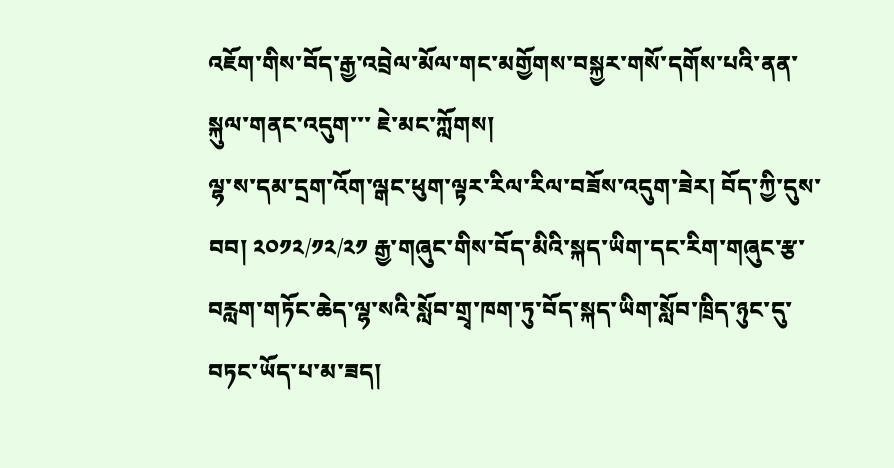འཇོག་གིས་བོད་རྒྱ་འབྲེལ་མོལ་གང་མགྱོགས་བསྐྱར་གསོ་དགོས་པའི་ནན་སྐུལ་གནང་འདུག་་་ ཇེ་མང་ཀློགས།
ལྷ་ས་དམ་དྲག་འོག་ལྒང་ཕུག་ལྟར་རིལ་རིལ་བཟོས་འདུག་ཟེར། བོད་ཀྱི་དུས་བབ། ༢༠༡༢/༡༢/༢༡ རྒྱ་གཞུང་གིས་བོད་མིའི་སྐད་ཡིག་དང་རིག་གཞུང་རྩ་བརླག་གཏོང་ཆེད་ལྷ་སའི་སློབ་གྲྭ་ཁག་ཏུ་བོད་སྐད་ཡིག་སློབ་ཁྲིད་ཉུང་དུ་བཏང་ཡོད་པ་མ་ཟད།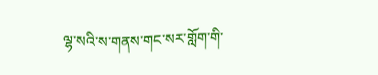ལྷ་སའི་ས་གནས་གང་སར་གློག་གི་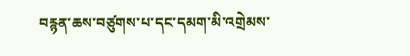བརྙན་ཆས་བཙུགས་པ་དང་དམག་མི་འགྲེམས་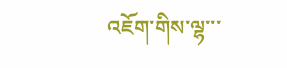འཇོག་གིས་ལྷ་་་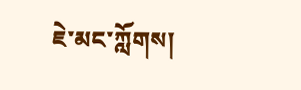ཇེ་མང་ཀློགས།